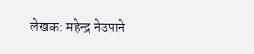लेखक: महेन्द्र नेउपाने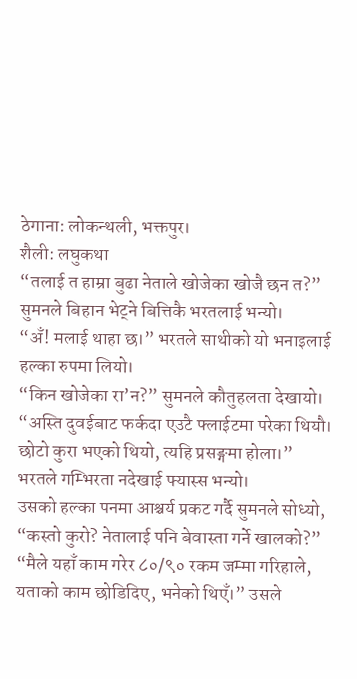ठेगाना: लोकन्थली, भक्तपुर।
शैली: लघुकथा
“तलाई त हाम्रा बुढा नेताले खोजेका खोजै छन त?” सुमनले बिहान भेट्ने बित्तिकै भरतलाई भन्यो।
“अँ! मलाई थाहा छ।” भरतले साथीको यो भनाइलाई हल्का रुपमा लियो।
“किन खोजेका रा’न?” सुमनले कौतुहलता देखायो।
“अस्ति दुवईबाट फर्कदा एउटै फ्लाईटमा परेका थियौ। छोटो कुरा भएको थियो, त्यहि प्रसङ्गमा होला।” भरतले गम्भिरता नदेखाई फ्यास्स भन्यो।
उसको हल्का पनमा आश्चर्य प्रकट गर्दै सुमनले सोध्यो, “कस्तो कुरो? नेतालाई पनि बेवास्ता गर्ने खालको?”
“मैले यहाँ काम गरेर ८०/९० रकम जम्मा गरिहाले, यताको काम छोडिदिए, भनेको थिएँ।” उसले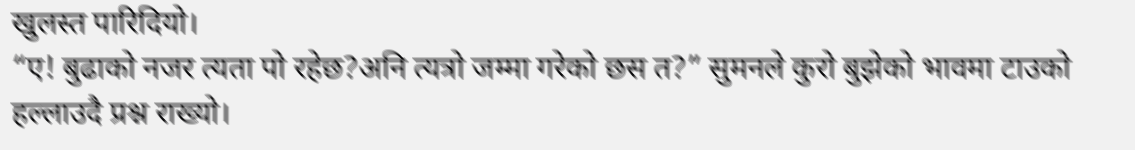खुलस्त पारिदियो।
“ए! बुढाको नजर त्यता पो रहेछ?अनि त्यत्रो जम्मा गरेको छस त?” सुमनले कुरो बुझेको भावमा टाउको हल्लाउदै प्रश्न राख्यो।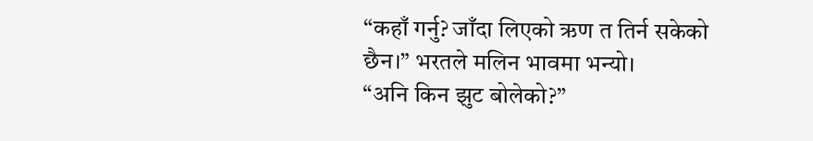“कहाँ गर्नु? जाँदा लिएको ऋण त तिर्न सकेको छैन।” भरतले मलिन भावमा भन्यो।
“अनि किन झुट बोलेको?”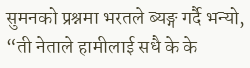सुमनको प्रश्नमा भरतले ब्यङ्ग गर्दै भन्यो,
“ती नेताले हामीलाई सधै के के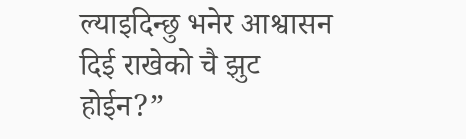ल्याइदिन्छु भनेर आश्वासन दिई राखेको चै झुट होईन?”